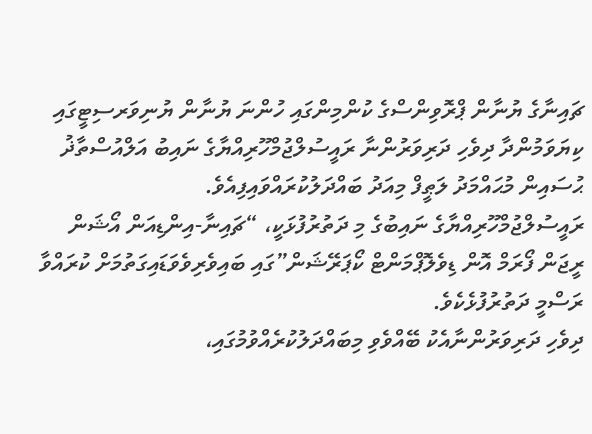ޗައިނާގެ ޔުނާން ޕްރޮވިންސްގެ ކުންމިންގައި ހުންނަ ޔުނާން ޔުނިވަރސިޓީގައި ކިޔަވަމުންދާ ދިވެހި ދަރިވަރުންނާ ރައީސުލްޖުމްހޫރިއްޔާގެ ނައިބު އަލްއުސްތާޛު ޙުސައިން މުޙައްމަދު ލަޠީފް މިއަދު ބައްދަލުކުރައްވައިފިއެވެ.
ރައީސުލްޖުމްހޫރިއްޔާގެ ނައިބުގެ މި ދަތުރުފުޅަކީ، “ޗައިނާ-އިންޑިއަން އޯޝަން ރީޖަން ފޯރަމް އޮން ޑިވެލޮޕްމަންޓް ކޯޕަރޭޝަން”ގައި ބައިވެރިވެވަޑައިގަތުމަށް ކުރައްވާ ރަސްމީ ދަތުރުފުޅެކެވެ.
ދިވެހި ދަރިވަރުންނާއެކު ބޭއްވެވި މިބައްދަލުކުރެއްވުމުގައި،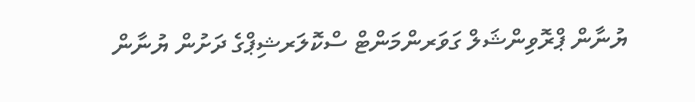ޔުނާން ޕްރޮވިންޝަލް ގަވަރންމަންޓް ސްކޮލަރޝިޕްގެ ދަށުން ޔުނާން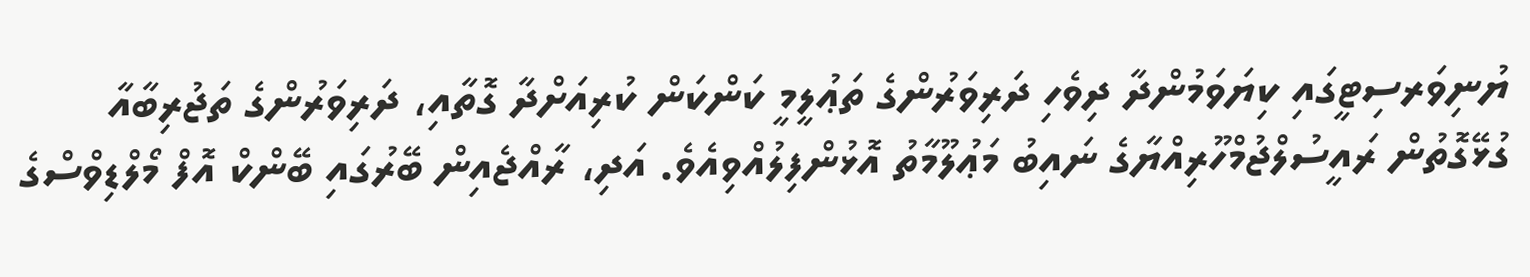ޔުނިވަރސިޓީގައި ކިޔަވަމުންދާ ދިވެހި ދަރިވަރުންގެ ތަޢުލީމީ ކަންކަން ކުރިއަށްދާ ގޮތާއި، ދަރިވަރުންގެ ތަޖުރިބާއާ ގުޅޭގޮތުން ރައީސުލްޖުމްހޫރިއްޔާގެ ނައިބު މަޢުލޫމާތު އޮޅުންފިލުއްވިއެވެ. އަދި، ރާއްޖެއިން ބޭރުގައި ބޭންކް އޮފް މޯލްޑިވްސްގެ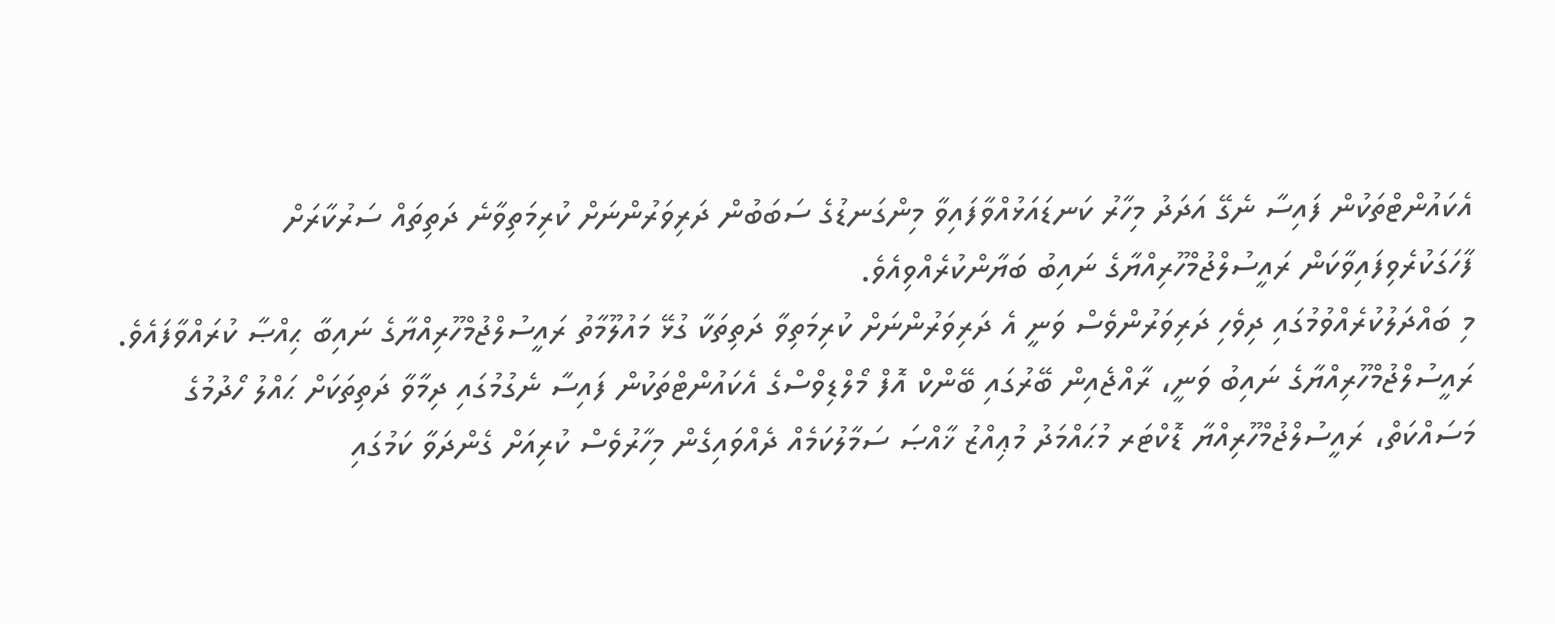އެކައުންޓްތަކުން ފައިސާ ނެގޭ އަދަދު މިހާރު ކަނޑައަޅުއްވާފައިވާ މިންގަނޑުގެ ސަބަބުން ދަރިވަރުންނަށް ކުރިމަތިވާނެ ދަތިތައް ސަރުކާރަށް ފާހަގަކުރެވިފައިވާކަން ރައީސުލްޖުމްހޫރިއްޔާގެ ނައިބު ބަޔާންކުރެއްވިއެވެ.
މި ބައްދަލުކުރެއްވުމުގައި ދިވެހި ދަރިވަރުންވެސް ވަނީ އެ ދަރިވަރުންނަށް ކުރިމަތިވާ ދަތިތަކާ ގުޅޭ މައުލޫމާތު ރައީސުލްޖުމްހޫރިއްޔާގެ ނައިބާ ޙިއްޞާ ކުރައްވާފައެވެ.
ރައީސުލްޖުމްހޫރިއްޔާގެ ނައިބު ވަނީ، ރާއްޖެއިން ބޭރުގައި ބޭންކް އޮފް މޯލްޑިވްސްގެ އެކައުންޓްތަކުން ފައިސާ ނެގުމުގައި ދިމާވާ ދަތިތަކަށް ޙައްލު ހޯދުމުގެ މަސައްކަތް، ރައީސުލްޖުމްހޫރިއްޔާ ޑޮކްޓަރ މުޙައްމަދު މުޢިއްޒު ޚާއްޞަ ސަމާލުކަމެއް ދެއްވައިގެން މިހާރުވެސް ކުރިއަށް ގެންދަވާ ކަމުގައި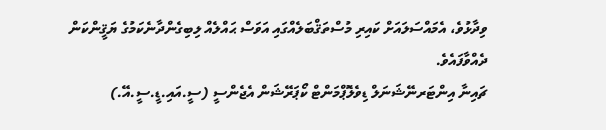ވިދާޅުވެ، އެމައްސަލައަށް ކައިރި މުސްތަޤްބަލެއްގައި އަވަސް ޙައްލެއް ލިބިގެންދާނެކަމުގެ ޔަޤީންކަން ދެއްވާފައެވެ.
ޗައިނާ އިންޓަރނޭޝަނަލް ޑިވެލޮޕްމަންޓް ކޯޕަރޭޝަން އެޖެންސީ (ސީ.އައި.ޑީ.ސީ.އޭ.)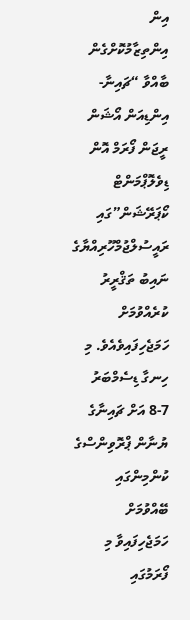އިން އިންތިޒާމުކޮށްގެން ބާއްވާ “ޗައިނާ-އިންޑިއަން އޯޝަން ރީޖަން ފޯރަމް އޮން ޑިވެލޮޕްމަންޓް ކޯޕަރޭޝަން”ގައި ރައީސުލްޖުމްހޫރިއްޔާގެ ނައިބު ތަޤްރީރު ކުރެއްވުމަށް ހަމަޖެހިފައިވެއެވެ. މި ހިނގާ ޑިސެމްބަރު 7-8 އަށް ޗައިނާގެ ޔުނާން ޕްރޮވިންސްގެ ކުންމިންގައި ބޭއްވުމަށް ހަމަޖެހިފައިވާ މި ފޯރަމުގައި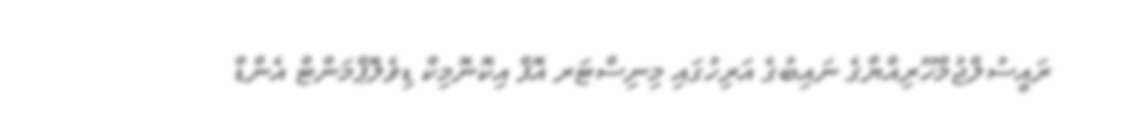ރައީސުލްޖުމްހޫރިއްޔާގެ ނައިބުގެ އަރިހުގައި މިނިސްޓަރ އޮފް އިކޮނޮމިކް ޑިވެލޮޕްމަންޓް އެންޑް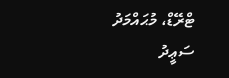ޓްރޭޑް، މުޙައްމަދު ސަޢީދު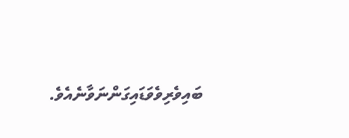ބައިވެރިވެވަޑައިގަންނަވާނެއެވެ.